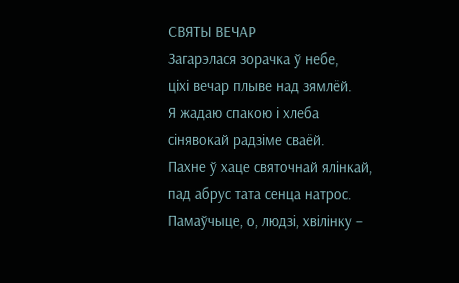СВЯТЫ ВЕЧАР
Загарэлася зорачка ў небе,
ціхі вечар плыве над зямлёй.
Я жадаю спакою і хлеба
сінявокай радзіме сваёй.
Пахне ў хаце святочнай ялінкай,
пад абрус тата сенца натрос.
Памаўчыце, о, людзі, хвілінку –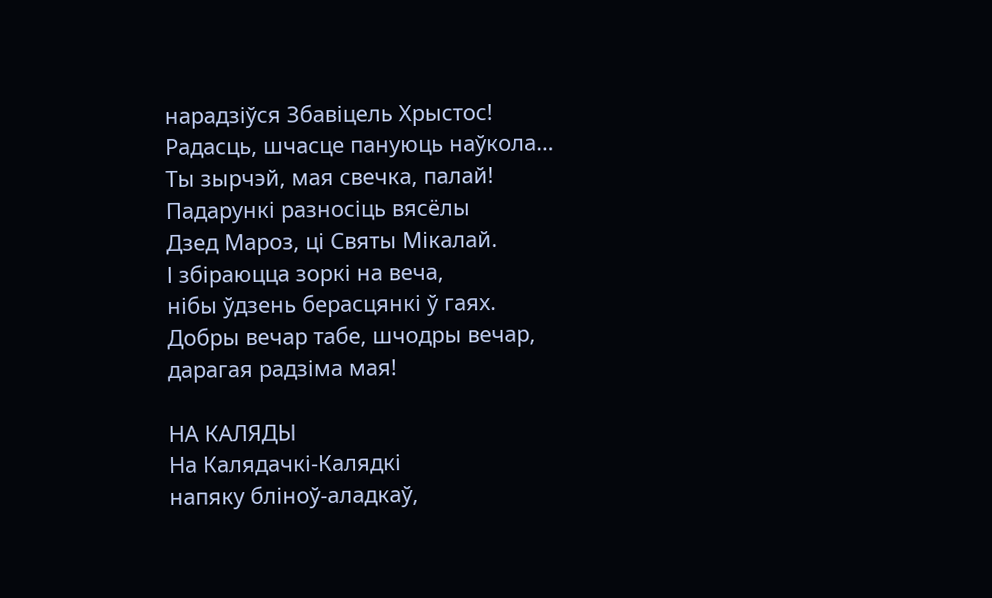нарадзіўся Збавіцель Хрыстос!
Радасць, шчасце пануюць наўкола…
Ты зырчэй, мая свечка, палай!
Падарункі разносіць вясёлы
Дзед Мароз, ці Святы Мікалай.
І збіраюцца зоркі на веча,
нібы ўдзень берасцянкі ў гаях.
Добры вечар табе, шчодры вечар,
дарагая радзіма мая!

НА КАЛЯДЫ
На Калядачкі-Калядкі
напяку бліноў-аладкаў,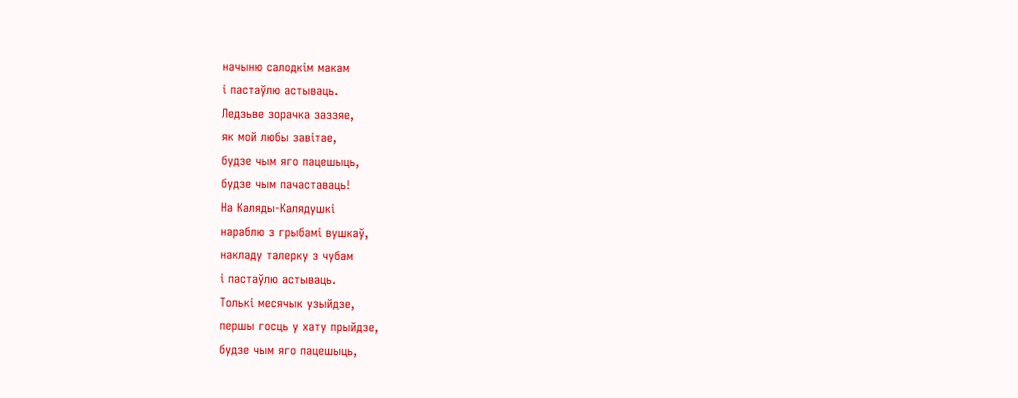начыню салодкім макам
і пастаўлю астываць.
Ледзьве зорачка заззяе,
як мой любы завітае,
будзе чым яго пацешыць,
будзе чым пачаставаць!
На Каляды-Калядушкі
нараблю з грыбамі вушкаў,
накладу талерку з чубам
і пастаўлю астываць.
Толькі месячык узыйдзе,
першы госць у хату прыйдзе,
будзе чым яго пацешыць,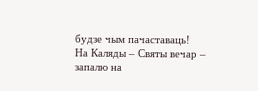будзе чым пачаставаць!
На Каляды – Святы вечар –
запалю на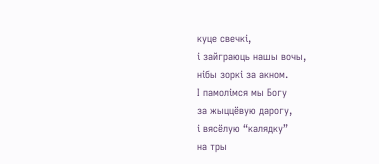куце свечкі,
і зайграюць нашы вочы,
нібы зоркі за акном.
І памолімся мы Богу
за жыццёвую дарогу,
і вясёлую “калядку”
на тры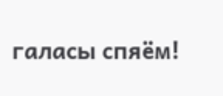галасы спяём!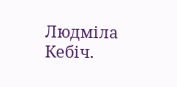Людміла Кебіч.